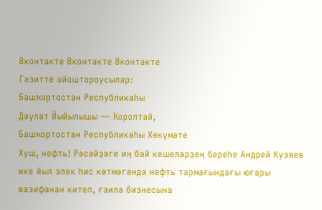Вконтакте Вконтакте Вконтакте
Гәзитте ойоштороусылар:
Башҡортостан Республикаһы
Дәүләт Йыйылышы — Ҡоролтай,
Башҡортостан Республикаһы Хөкүмәте
Хуш, нефть! Рәсәйҙәге иң бай кешеләрҙең береһе Андрей Кузяев ике йыл элек һис көтмәгәндә нефть тармағындағы юғары вазифанан китеп, ғаилә бизнесына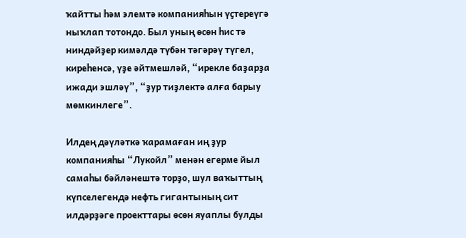ҡайтты һәм элемтә компанияһын үҫтереүгә ныҡлап тотондо. Был уның өсөн һис тә ниндәйҙер кимәлдә түбән тәгәрәү түгел, киреһенсә, үҙе әйтмешләй, “ирекле баҙарҙа ижади эшләү”, “ҙур тиҙлектә алға барыу мөмкинлеге”.

Илдең дәүләткә ҡарамаған иң ҙур компанияһы “Лукойл” менән егерме йыл самаһы бәйләнештә торҙо, шул ваҡыттың күпселегендә нефть гигантының сит илдәрҙәге проекттары өсөн яуаплы булды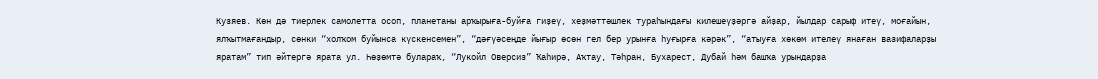Кузяев. Көн дә тиерлек самолетта осоп, планетаны арҡырыға-буйға гиҙеү, хеҙмәттәшлек тураһындағы килешеүҙәргә айҙар, йылдар сарыф итеү, моғайын, ялҡытмағандыр, сөнки “холҡом буйынса күскенсемен”, “дәғүәсеңде йығыр өсөн гел бер урынға һуғырға кәрәк”, “атыуға хөкөм ителеү янаған вазифаларҙы яратам” тип әйтергә ярата ул. Һөҙөмтә булараҡ, “Лукойл Оверсиз” Ҡаһирә, Аҡтау, Тәһран, Бухарест, Дубай һәм башҡа урындарҙа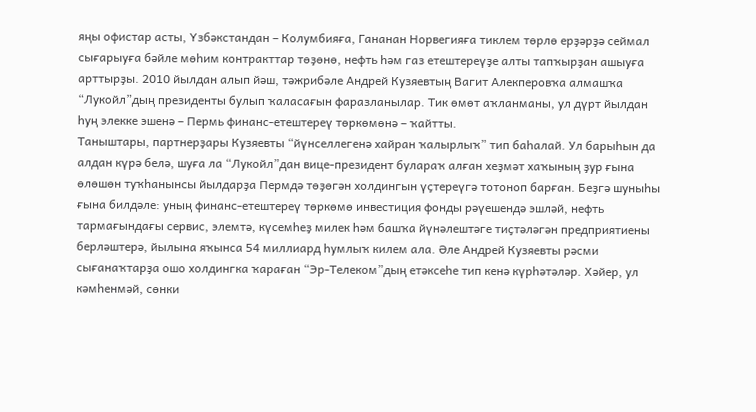яңы офистар асты, Үзбәкстандан – Колумбияға, Гананан Норвегияға тиклем төрлө ерҙәрҙә сеймал сығарыуға бәйле мөһим контракттар төҙөнө, нефть һәм газ етештереүҙе алты тапҡырҙан ашыуға арттырҙы. 2010 йылдан алып йәш, тәжрибәле Андрей Кузяевтың Вагит Алекперовҡа алмашҡа “Лукойл”дың президенты булып ҡаласағын фаразланылар. Тик өмөт аҡланманы, ул дүрт йылдан һуң элекке эшенә – Пермь финанс-етештереү төркөмөнә – ҡайтты.
Таныштары, партнерҙары Кузяевты “йүнселлегенә хайран ҡалырлыҡ” тип баһалай. Ул барыһын да алдан күрә белә, шуға ла “Лукойл”дан вице-президент булараҡ алған хеҙмәт хаҡының ҙур ғына өлөшөн туҡһанынсы йылдарҙа Пермдә төҙөгән холдингын үҫтереүгә тотоноп барған. Беҙгә шуныһы ғына билдәле: уның финанс-етештереү төркөмө инвестиция фонды рәүешендә эшләй, нефть тармағындағы сервис, элемтә, күсемһеҙ милек һәм башҡа йүнәлештәге тиҫтәләгән предприятиены берләштерә, йылына яҡынса 54 миллиард һумлыҡ килем ала. Әле Андрей Кузяевты рәсми сығанаҡтарҙа ошо холдингка ҡараған “Эр-Телеком”дың етәксеһе тип кенә күрһәтәләр. Хәйер, ул кәмһенмәй, сөнки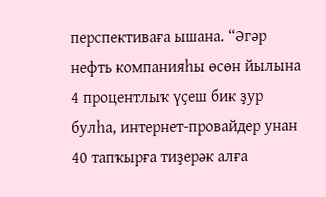перспективаға ышана. “Әгәр нефть компанияһы өсөн йылына 4 процентлыҡ үҫеш бик ҙур булһа, интернет-провайдер унан 40 тапҡырға тиҙерәк алға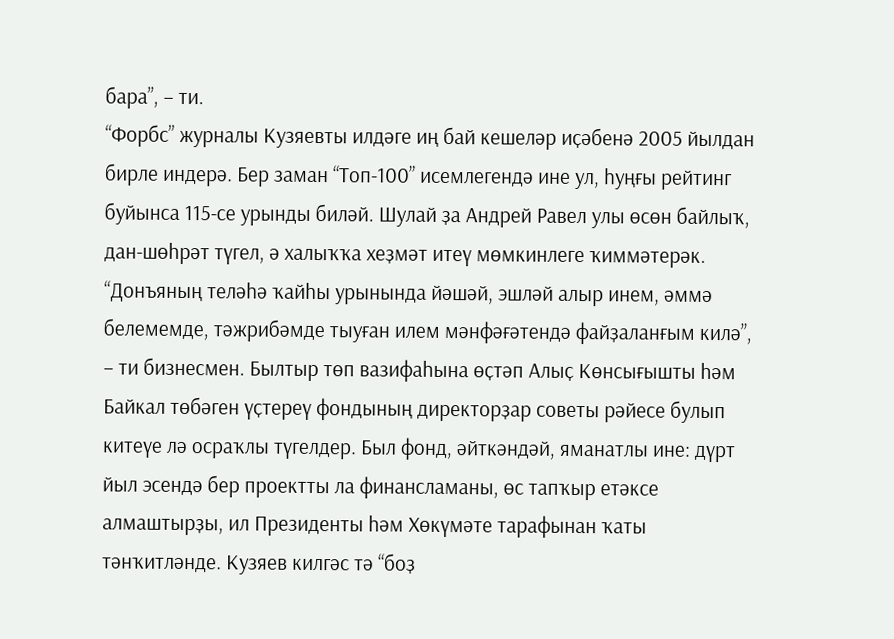бара”, – ти.
“Форбс” журналы Кузяевты илдәге иң бай кешеләр иҫәбенә 2005 йылдан бирле индерә. Бер заман “Топ-100” исемлегендә ине ул, һуңғы рейтинг буйынса 115-се урынды биләй. Шулай ҙа Андрей Равел улы өсөн байлыҡ, дан-шөһрәт түгел, ә халыҡҡа хеҙмәт итеү мөмкинлеге ҡиммәтерәк. “Донъяның теләһә ҡайһы урынында йәшәй, эшләй алыр инем, әммә белемемде, тәжрибәмде тыуған илем мәнфәғәтендә файҙаланғым килә”, – ти бизнесмен. Былтыр төп вазифаһына өҫтәп Алыҫ Көнсығышты һәм Байкал төбәген үҫтереү фондының директорҙар советы рәйесе булып китеүе лә осраҡлы түгелдер. Был фонд, әйткәндәй, яманатлы ине: дүрт йыл эсендә бер проектты ла финансламаны, өс тапҡыр етәксе алмаштырҙы, ил Президенты һәм Хөкүмәте тарафынан ҡаты тәнҡитләнде. Кузяев килгәс тә “боҙ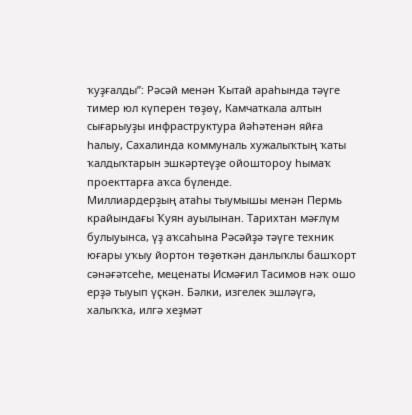ҡуҙғалды”: Рәсәй менән Ҡытай араһында тәүге тимер юл күперен төҙөү, Камчаткала алтын сығарыуҙы инфраструктура йәһәтенән яйға һалыу, Сахалинда коммуналь хужалыҡтың ҡаты ҡалдыҡтарын эшкәртеүҙе ойоштороу һымаҡ проекттарға аҡса бүленде.
Миллиардерҙың атаһы тыумышы менән Пермь крайындағы Ҡуян ауылынан. Тарихтан мәғлүм булыуынса, үҙ аҡсаһына Рәсәйҙә тәүге техник юғары уҡыу йортон төҙөткән данлыҡлы башҡорт сәнәғәтсеһе, меценаты Исмәғил Тасимов нәҡ ошо ерҙә тыуып үҫкән. Бәлки, изгелек эшләүгә, халыҡҡа, илгә хеҙмәт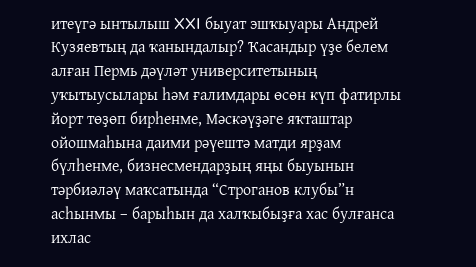итеүгә ынтылыш XXI быуат эшҡыуары Андрей Кузяевтың да ҡанындалыр? Ҡасандыр үҙе белем алған Пермь дәүләт университетының уҡытыусылары һәм ғалимдары өсөн күп фатирлы йорт төҙөп бирһенме, Мәскәүҙәге яҡташтар ойошмаһына даими рәүештә матди ярҙам бүлһенме, бизнесмендарҙың яңы быуынын тәрбиәләү маҡсатында “Строганов клубы”н асһынмы – барыһын да халҡыбыҙға хас булғанса ихлас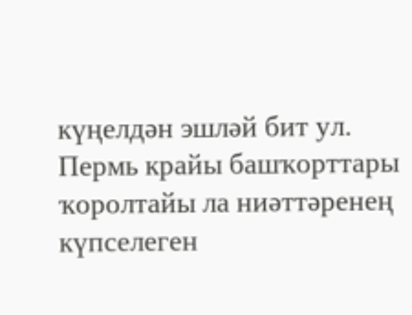күңелдән эшләй бит ул. Пермь крайы башҡорттары ҡоролтайы ла ниәттәренең күпселеген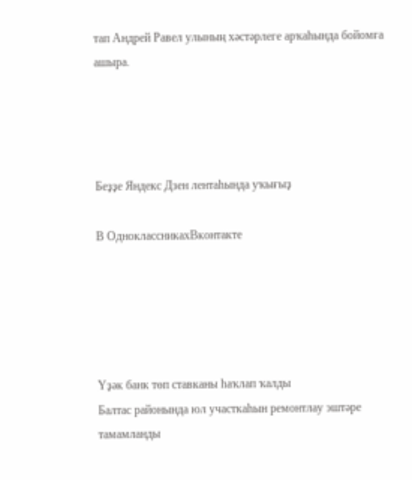тап Андрей Равел улының хәстәрлеге арҡаһында бойомға ашыра.




Беҙҙе Яндекс Дзен лентаһында уҡығыҙ

В ОдноклассникахВконтакте





Үҙәк банк төп ставканы һаҡлап ҡалды
Балтас районында юл участкаһын ремонтлау эштәре тамамланды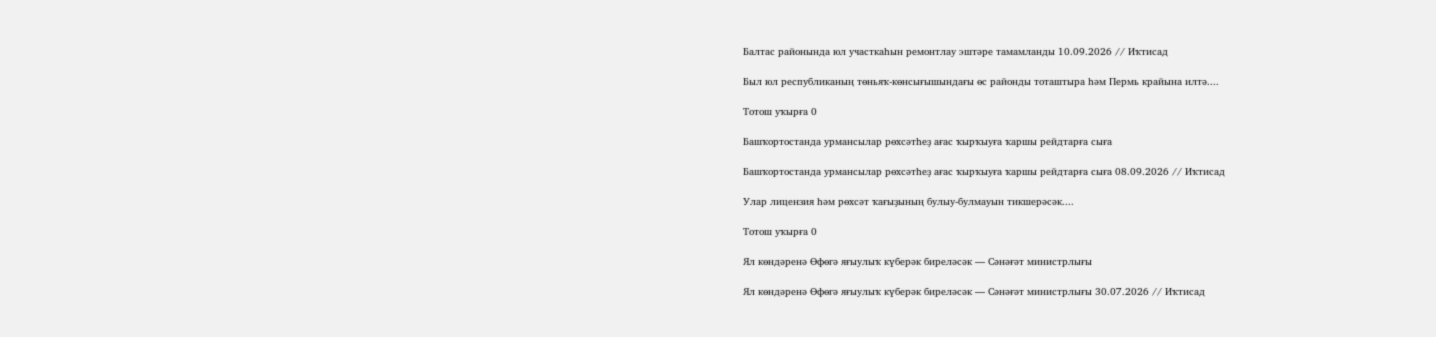Балтас районында юл участкаһын ремонтлау эштәре тамамланды 10.09.2026 // Иҡтисад

Был юл республиканың төньяҡ-көнсығышындағы өс районды тоташтыра һәм Пермь крайына илтә....

Тотош уҡырға 0

Башҡортостанда урмансылар рөхсәтһеҙ ағас ҡырҡыуға ҡаршы рейдтарға сыға

Башҡортостанда урмансылар рөхсәтһеҙ ағас ҡырҡыуға ҡаршы рейдтарға сыға 08.09.2026 // Иҡтисад

Улар лицензия һәм рөхсәт ҡағыҙының булыу-булмауын тикшерәсәк....

Тотош уҡырға 0

Ял көндәренә Өфөгә яғыулыҡ күберәк биреләсәк — Сәнәғәт министрлығы

Ял көндәренә Өфөгә яғыулыҡ күберәк биреләсәк — Сәнәғәт министрлығы 30.07.2026 // Иҡтисад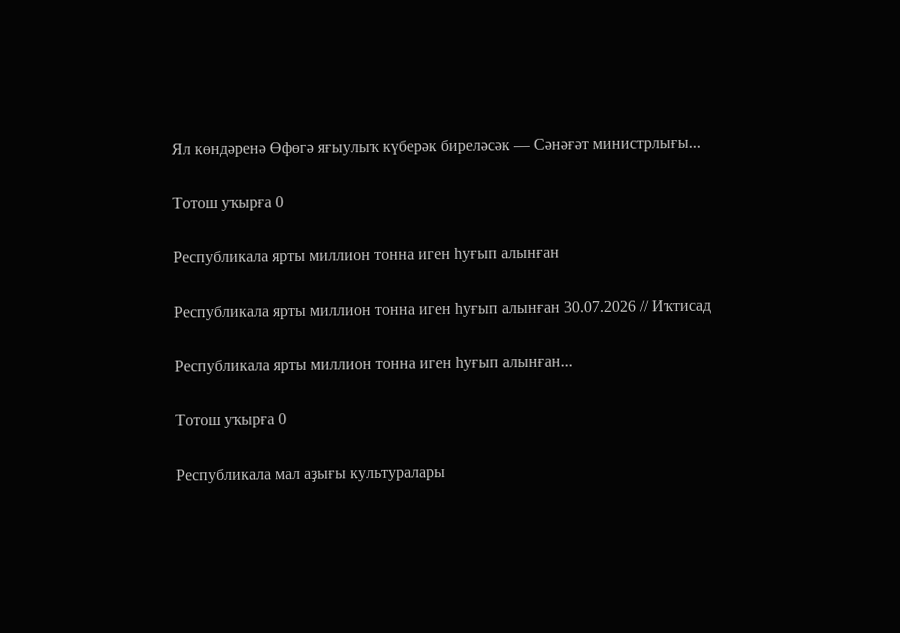Ял көндәренә Өфөгә яғыулыҡ күберәк биреләсәк — Сәнәғәт министрлығы...

Тотош уҡырға 0

Республикала ярты миллион тонна иген һуғып алынған

Республикала ярты миллион тонна иген һуғып алынған 30.07.2026 // Иҡтисад

Республикала ярты миллион тонна иген һуғып алынған...

Тотош уҡырға 0

Республикала мал аҙығы культуралары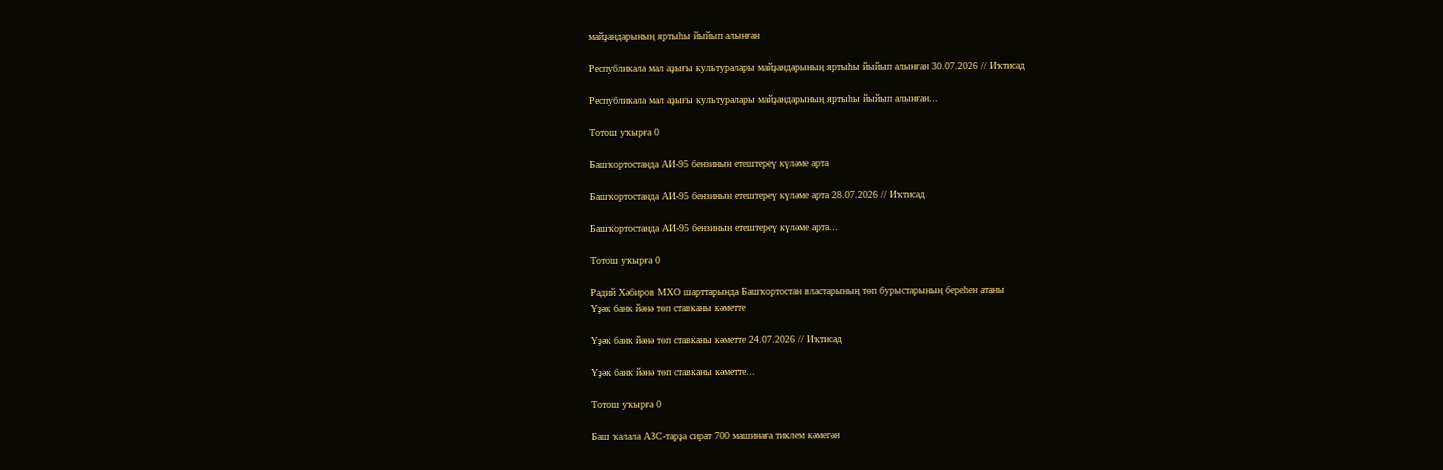майҙандарының яртыһы йыйып алынған

Республикала мал аҙығы культуралары майҙандарының яртыһы йыйып алынған 30.07.2026 // Иҡтисад

Республикала мал аҙығы культуралары майҙандарының яртыһы йыйып алынған...

Тотош уҡырға 0

Башҡортостанда АИ-95 бензинын етештереү күләме арта

Башҡортостанда АИ-95 бензинын етештереү күләме арта 28.07.2026 // Иҡтисад

Башҡортостанда АИ-95 бензинын етештереү күләме арта...

Тотош уҡырға 0

Радий Хәбиров МХО шарттарында Башҡортостан властарының төп бурыстарының береһен атаны
Үҙәк банк йәнә төп ставканы кәметте

Үҙәк банк йәнә төп ставканы кәметте 24.07.2026 // Иҡтисад

Үҙәк банк йәнә төп ставканы кәметте...

Тотош уҡырға 0

Баш ҡалала АЗС-тарҙа сират 700 машинаға тиклем кәмегән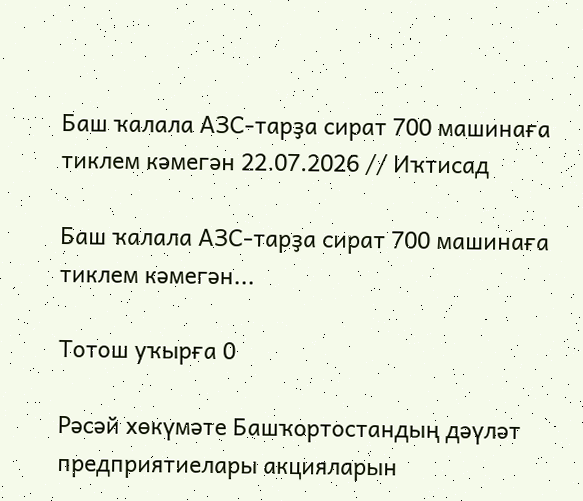Баш ҡалала АЗС-тарҙа сират 700 машинаға тиклем кәмегән 22.07.2026 // Иҡтисад

Баш ҡалала АЗС-тарҙа сират 700 машинаға тиклем кәмегән...

Тотош уҡырға 0

Рәсәй хөкүмәте Башҡортостандың дәүләт предприятиелары акцияларын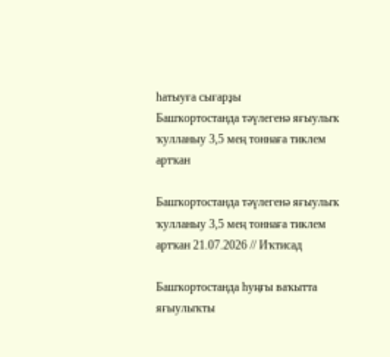һатыуға сығарҙы
Башҡортостанда тәүлегенә яғыулыҡ ҡулланыу 3,5 мең тоннаға тиклем артҡан

Башҡортостанда тәүлегенә яғыулыҡ ҡулланыу 3,5 мең тоннаға тиклем артҡан 21.07.2026 // Иҡтисад

Башҡортостанда һуңғы ваҡытта яғыулыҡты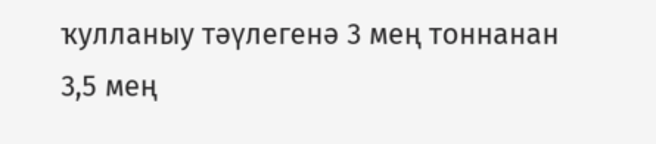ҡулланыу тәүлегенә 3 мең тоннанан 3,5 мең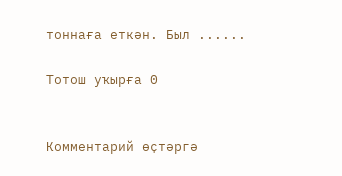тоннаға еткән. Был ......

Тотош уҡырға 0


Комментарий өҫтәргә